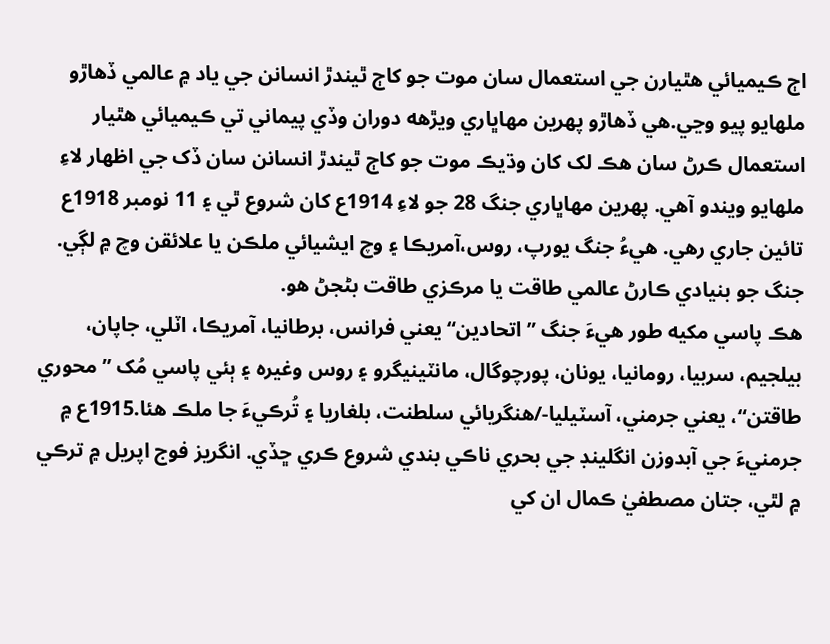اڄ ڪيميائي هٿيارن جي استعمال سان موت جو کاڄ ٿيندڙ انسانن جي ياد ۾ عالمي ڏهاڙو ملهايو پيو وڃي.هي ڏهاڙو پهرين مهاڀاري ويڙهه دوران وڏي پيماني تي ڪيميائي هٿيار استعمال ڪرڻ سان هڪ لک کان وڌيڪ موت جو کاڄ ٿيندڙ انسانن سان ڏک جي اظهار لاءِ ملهايو ويندو آهي. پھرين مھاڀاري جنگ 28 جو لاءِ 1914ع کان شروع ٿي ۽ 11 نومبر 1918ع تائين جاري رهي. هيءُ جنگ يورپ، روس،آمريڪا ۽ وچ ايشيائي ملڪن يا علائقن وچ ۾ لڳي. جنگ جو بنيادي ڪارڻ عالمي طاقت يا مرڪزي طاقت بڻجڻ هو.
هڪ پاسي مکيه طور هيءَ جنگ ”اتحادين“ يعني فرانس، برطانيا، آمريڪا، اٽلي، جاپان، بيلجيم، سربيا، رومانيا، يونان، پورچوگال، مانٽينيگرو ۽ روس وغيره ۽ ٻئي پاسي مُک ”محوري طاقتن“، يعني جرمني، آسٽيليا-/هنگريائي سلطنت، بلغاريا ۽ تُرڪيءَ جا ملڪ هئا.1915ع ۾ جرمنيءَ جي آبدوزن انگلينڊ جي بحري ناڪي بندي شروع ڪري ڇڏي. انگريز فوج اپريل ۾ ترڪي ۾ لٿي، جتان مصطفيٰ ڪمال ان کي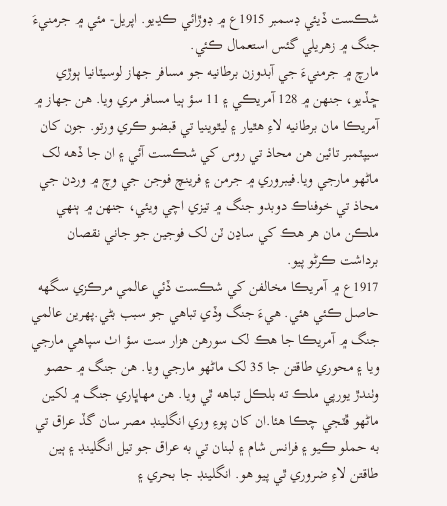شڪست ڏيئي ڊسمبر 1915ع ۾ ڊوڙائي ڪڍيو. اپريل- مئي ۾ جرمنيءَ جنگ ۾ زهريلي گئس استعمال ڪئي.
مارچ ۾ جرمنيءَ جي آبدوزن برطانيه جو مسافر جهاز لوسيٽانيا ٻوڙي ڇڏيو، جنهن ۾ 128 آمريڪي ۽ 11 سؤ ٻيا مسافر مري ويا. هن جهاز ۾ آمريڪا مان برطانيه لاءِ هٿيار ۽ ليٿوينيا تي قبضو ڪري ورتو. جون کان سيپٽمبر تائين هن محاذ تي روس کي شڪست آئي ۽ ان جا ڏهه لک ماڻهو مارجي ويا.فيبروري ۾ جرمن ۽ فرينچ فوجن جي وچ ۾ وردن جي محاذ تي خوفناڪ دوبدو جنگ ۾ تيزي اچي ويئي، جنهن ۾ ٻنهي ملڪن مان هر هڪ کي ساڍن ٽن لک فوجين جو جاني نقصان برداشت ڪرڻو پيو.
1917ع ۾ آمريڪا مخالفن کي شڪست ڏئي عالمي مرڪزي سگھه حاصل ڪئي هئي. هيءَ جنگ وڏي تباهي جو سبب بڻي.پهرين عالمي جنگ ۾ آمريڪا جا هڪ لک سورهن هزار ست سؤ اٺ سپاهي مارجي ويا ۽ محوري طاقتن جا 35 لک ماڻهو مارجي ويا. هن جنگ ۾ حصو وٺندڙ يورپي ملڪ ته بلڪل تباهه ٿي ويا. هن مهاڀاري جنگ ۾ لکين ماڻهو ڦٽجي چڪا هئا.ان کان پوءِ وري انگلينڊ مصر سان گڏ عراق تي به حملو ڪيو ۽ فرانس شام ۽ لبنان تي به عراق جو تيل انگلينڊ ۽ ٻين طاقتن لاءِ ضروري ٿي پيو هو. انگلينڊ جا بحري ۽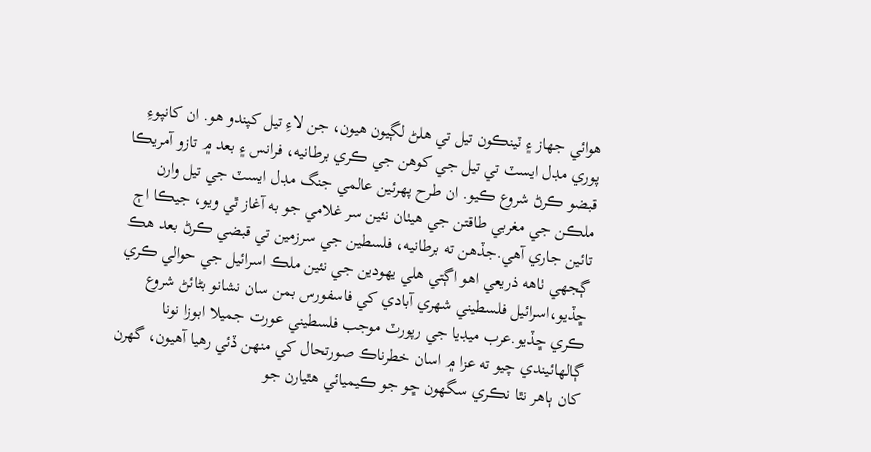هوائي جهاز ۽ ٽينڪون تيل تي هلڻ لڳيون هيون، جن لاءِ تيل کپندو هو. ان کانپوءِ پوري مڊل ايسٽ تي تيل جي کوهن جي ڪري برطانيه، فرانس ۽ بعد ۾ تازو آمريڪا قبضو ڪرڻ شروع ڪيو. ان طرح پهرئين عالمي جنگ مڊل ايسٽ جي تيل وارن ملڪن جي مغربي طاقتن جي هيٺان نئين سر غلامي جو به آغاز ٿي ويو، جيڪا اڄ تائين جاري آهي.جڏهن ته برطانيه، فلسطين جي سرزمين تي قبضي ڪرڻ بعد هڪ ڳجهي ٺاهه ذريعي اهو اڳتي هلي يهودين جي نئين ملڪ اسرائيل جي حوالي ڪري ڇڏيو،اسرائيل فلسطيني شهري آبادي کي فاسفورس بمن سان نشانو بڻائڻ شروع ڪري ڇڏيو.عرب ميڊيا جي رپورٽ موجب فلسطيني عورت جميلا ابوزا نونا ڳالهائيندي چيو ته عزا ۾ اسان خطرناڪ صورتحال کي منهن ڏئي رهيا آهيون، گھرن کان ٻاهر نٿا نڪري سگھون ڇو جو ڪيميائي هٿيارن جو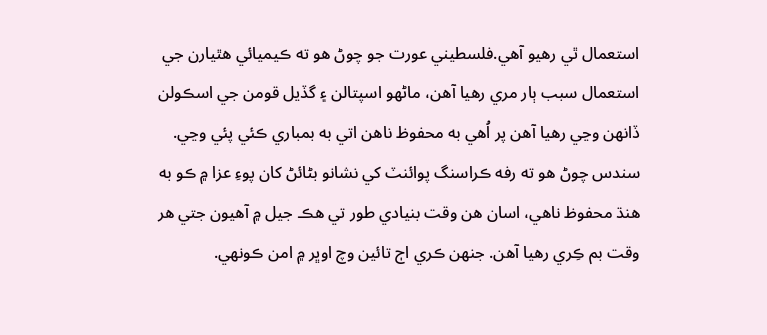استعمال ٿي رهيو آهي.فلسطيني عورت جو چوڻ هو ته ڪيميائي هٿيارن جي استعمال سبب ٻار مري رهيا آهن، ماڻهو اسپتالن ۽ گڏيل قومن جي اسڪولن ڏانهن وڃي رهيا آهن پر اُهي به محفوظ ناهن اتي به بمباري ڪئي پئي وڃي. سندس چوڻ هو ته رفه ڪراسنگ پوائنٽ کي نشانو بڻائڻ کان پوءِ عزا ۾ ڪو به هنڌ محفوظ ناهي، اسان هن وقت بنيادي طور تي هڪ جيل ۾ آهيون جتي هر وقت بم ڪِري رهيا آهن. جنهن ڪري اڄ تائين وچ اوڀر ۾ امن ڪونهي.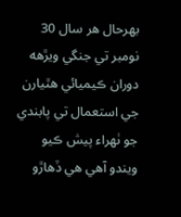بهرحال هر سال 30 نومبر تي جنگي ويڙهه دوران ڪيميائي هٿيارن جي استعمال تي پابندي جو ٺهراء پيش ڪيو ويندو آهي هي ڏهاڙو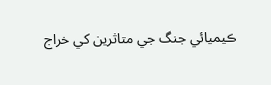ڪيميائي جنگ جي متاثرين کي خراج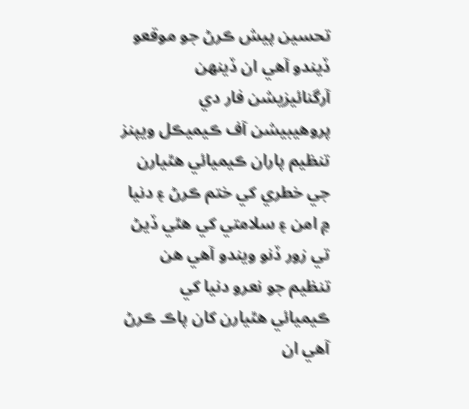تحسين پيش ڪرڻ جو موقعو ڏيندو آهي ان ڏينهن آرگنائيزيشن فار دي پروهيبيشن آف ڪيميڪل ويپنز تنظيم پاران ڪيميائي هٿيارن جي خطري کي ختم ڪرڻ ۽ دنيا ۾ امن ۽ سلامتي کي هٿي ڏيڻ تي زور ڏنو ويندو آهي هن تنظيم جو نعرو دنيا کي ڪيميائي هٿيارن کان پاڪ ڪرڻ آهي ان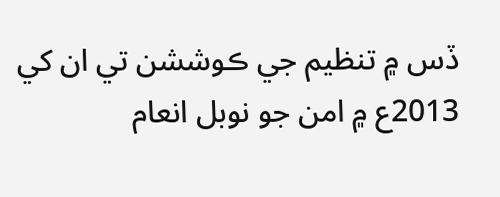ڏس ۾ تنظيم جي ڪوششن تي ان کي 2013ع ۾ امن جو نوبل انعام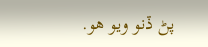پڻ ڏنو ويو هو.